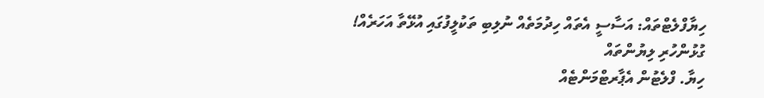ހިޔާފްލެޓްތައް: އަސާސީ އެތައް ހިދުމަތެއް ނުލިބި ތަކުލީފުގައި އުޅޭތާ އަހަރެއް!
ގުޅުންހުރި ލިޔުންތައް
ހިޔާ. ފްލެޓުން އެޕާރޓްމަންޓެއް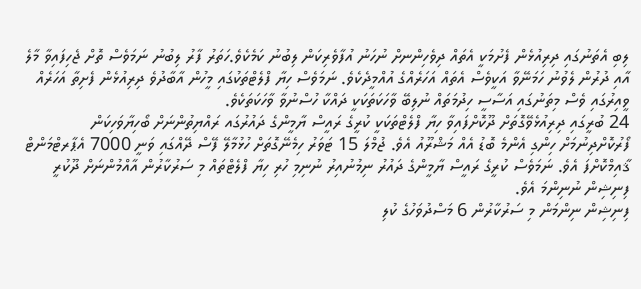ލިބި އެތަނުގައި ދިރިއުޅެން ފެށުމަކީ އެތައް ދިވެހިންނށް ނުހަނު އުފާވެރިކަން ލިބުނު ކަމެކެވެ.ހަތަރު ފާރު ލިބުނު ނަމަވެސް ތޮށް ޖެހިފައިވާ މާލެ އާއި ދުރުން ލެވުނު ހަމަނޭވާ އަކީވެސް އެތައް އަހަރެއްގެ އުއްމީދެކެވެ. ނަމަވެސް ހިޔާ ފްލެޓްތަކުގައި މީހުން އާބާދުވެ ދިރިއުޅެން ފެށިތާ އަހަރެއް ވީއިރުގައި ވެސް މިތަނުގައި އަސާސީ ހިދުމަތައް ނުލިބޭ ވާހަކަތަކަކީ ދައްކާ ހުސްނުވާ ވާހަކަތަކެވެ.
24 ބުރީގައި ދިރިއުޅެވޭގޮތަށް ދޫކޮށްފައިވާ ހިޔާ ފްލެޓްތަކަކީ ކުރީގެ ރައީސް ޔާމީންގެ ދައުރުގައ ރައްޔިތުންނަށް ބޯހިޔާވަހިކަން ފޯރުކޮށްދިނުމަށް ހިންގި އެންމެ ބޮޑު އެއް މަޝްރޫއު އެވެ. ޖުމްލަ 15 ޓަވަރު ހިމެނޭގޮތަށް ހުޅުމާލޭ ފޭސް ދޭއްގައި ވަނީ 7000 އެޕާރޓްމަންޓް ޤާއިމްކޮށްފަ އެވެ. ނަމަވެސް ކުރީގެ ރައީސް ޔާމީންގެ ދައުރު ނިމުނުއިރު ނުނިމި ހުރި ހިޔާ ފްލެޓްތައް މި ސަރުކާރުން އާއްމުންނަށް ދޫކުރީ ފިނިޝިން ނުނިންމަ އެވެ.
ފިނިޝިން ނިންމަން މި ސަރުކާރުން 6 މަސްދުވަހުގެ ކުލި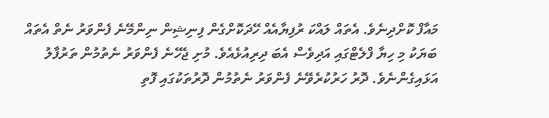މައާފް ކޮށްދިނެވެ. އެތައް ލައްކަ ރުފިޔާއެއް ހޭދަކޮށްގެން ފިނިޝިން ނިންމޭނެ ފެންވަރު ނެތް އެތައް ބަޔަކު މި ހިޔާ ފްލެޓްގައި އަދިވެސް އެބަ ދިރިއުޅެއެވެ. މުށި ޖެހޭނެ ފެންވަރު ނެތުމުން ތަރުފާލު އަޅައިގެންނެވެ. ދޮރު ހަރުކުރެވޭނެ ފެންވަރު ނެތުމުން ދޮރުތަކުގައި ފޮތި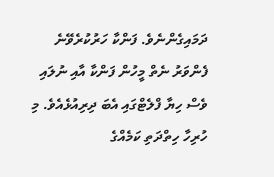ދަމައިގެންނެވެ. ފަންކާ ހަރުކުރެވޭނެ ފެންވަރު ނެތް މީހުން ފަންކާ އާއި ނުލައި ވެސް ހިޔާ ފްލެޓްގައި އެބަ ދިރިއުޅެއެވެ. މި ހުރިހާ ހިތްދަތި ކަމެއްގެ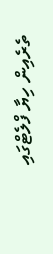ތެރެއިން ހިޔާ ފްލެޓްގައި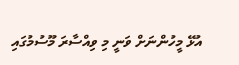އުޅޭ މީހުންނަށް ވަނީ މި ވިއްސާރަ މޫސުމުގައި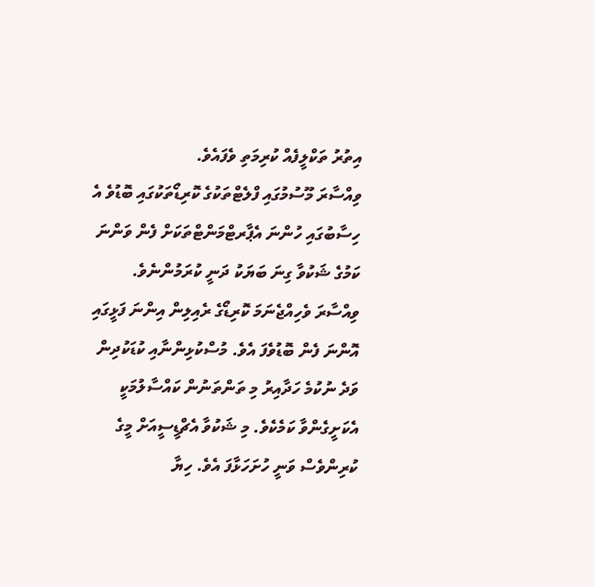އިތުރު ތަކްލީފެއް ކުރިމަތި ވެފައެވެ.
ވިއްސާރަ މޫސުމުގައި ފްލެޓްތަކުގެ ކޮރިޑޯތަކުގައި ބޮޑުވެ އެ ހިސާބުގައި ހުންނަ އެޕާރޓްމަންޓްތަކަށް ފެން ވަންނަ ކަމުގެ ޝަކުވާ ގިނަ ބަޔަކު ދަނީ ކުރަމުންނެވެ. ވިއްސާރަ ވެހިއްޖެނަމަ ކޮރިޑޯގެ ރެއިލިން އިންނަ ފަޅީގައި އޮންނަ ފެން ބޮޑުވެފަ އެވެ. މުސްކުޅިންނާއި ކުޑަކުދިން ވަދެ ނުކުމެ ހަދާއިރު މި ތަންތަނުން ކައްސާލުމަކީ އެކަށީގެންވާ ކަމެކެވެ. މި ޝަކުވާ އެޗްޑީސީއަށް މީގެ ކުރިންވެސް ވަނީ ހުށަހަޅާފަ އެވެ. ހިޔާ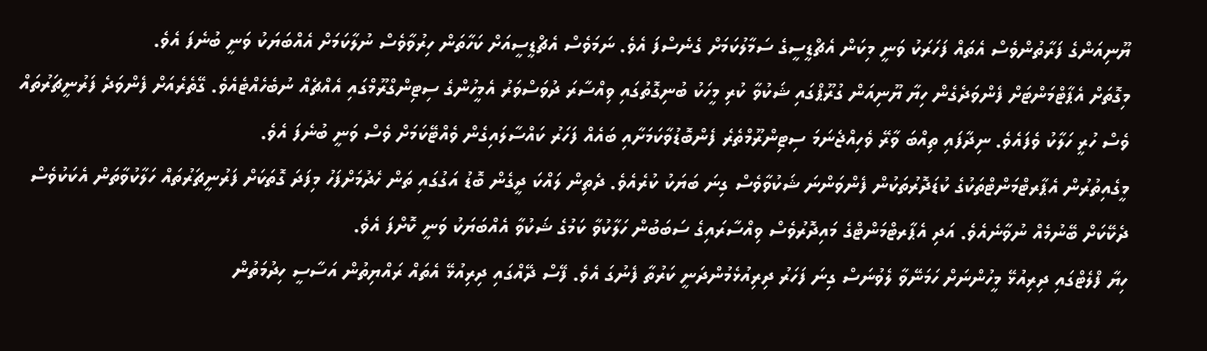ޔޫނިއަންގެ ފަރާތުންވެސް އެތައް ފަހަރަކު ވަނީ މިކަން އެޗްޑީސީގެ ސަމާލުކަމަށް ގެނެސްފަ އެވެ. ނަމަވެސް އެޗްޑީސީއަށް ކަހާތަން ހިރުވާވެސް ނުލާކަމަށް އެއްބަޔަކު ވަނީ ބުނެފަ އެވެ.
މިގޮތަށް އެޕާޓްމަންޓަށް ފެންވަދެގެން ހިޔާ ޔޫނިއަން ގުރޫޕްގައި ޝަކުވާ ކުރި މީހަކު ބުނިގޮތުގައި ވިއްސާރަ ދުވަސްވަރު އެމީހުންގެ ސިޓިންގްރޫމްގައި އެއްޗެއް ނުބެހެއްޓެއެވެ. ގޭތެރެއަށް ފެންވަދެ ފަރުނީޗަރުތައް ވެސް ހުރީ ހަލާކު ވެފައެވެ. ނިދާފައި ތިއްބަ ވާރޭ ވެހިއްޖެނަމަ ސިޓިންރޫމްތެރެ ފެންބޮޑުވާކަމަށާއި ބައެއް ފަހަރު ކައްސާލައިގެން ވެއްޓޭކަމަށް ވެސް ވަނީ ބުނެފަ އެވެ.
މީގެއިތުރުން އެޕާރޓްމަންޓްތަކުގެ ކުޑަދޮރުތަކުން ފެންވަންނަ ޝަކުވާވެސް ގިނަ ބަޔަކު ކުރެއެވެ. ދެތިން ލައްކަ ދީގެން ބޮޑު އަގުގައި ތަން ހެދުމަށްފަހު މިފަދަ ގޮތަކަށް ފަރުނީޗަރުތައް ހަލާކުވާތަން އެކަކުވެސް ދެކޭކަށް ބޭނުމެއް ނުވާނެއެވެ. އަދި އެޕާރޓްމަންޓްގެ މައިދޮރުވެސް ވިއްސާރައިގެ ސަބަބުން ހަލާކުވާ ކަމުގެ ޝަކުވާ އެއްބަޔަކު ވަނީ ކޮށްފަ އެވެ.
ހިޔާ ފްލެޓްގައި ދިރިއުޅޭ މީހުންނަށް ހަމަނޭވާ ލެވުނަސް ގިނަ ފަހަރު ދިރިއުޅެމުންދަނީ ކަރުތާ ފެނުގަ އެވެ. ފޭސް ދޭއްގައި ދިރިއުޅޭ އެތައް ރައްޔިތުން އަސާސީ ހިދުމަތުން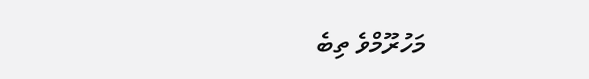މަހުރޫމްވެ ތިބެ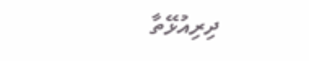ދިރިއުޅޭތާ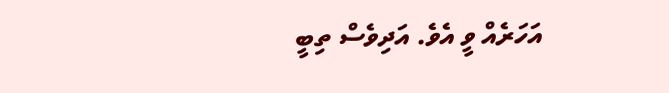އަހަރެއް ވީ އެވެ. އަދިވެސް ތިބީ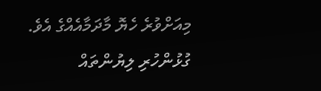މިއަށްވުރެ ހެޔޮ މާދަމާއެއްގެ އެވެ.
ގުޅުންހުރި ލިޔުންތައް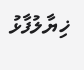ޚިޔާލުފާޅު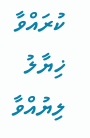ކުރައްވާ
ޚިޔާލު ލިޔުއްވާ